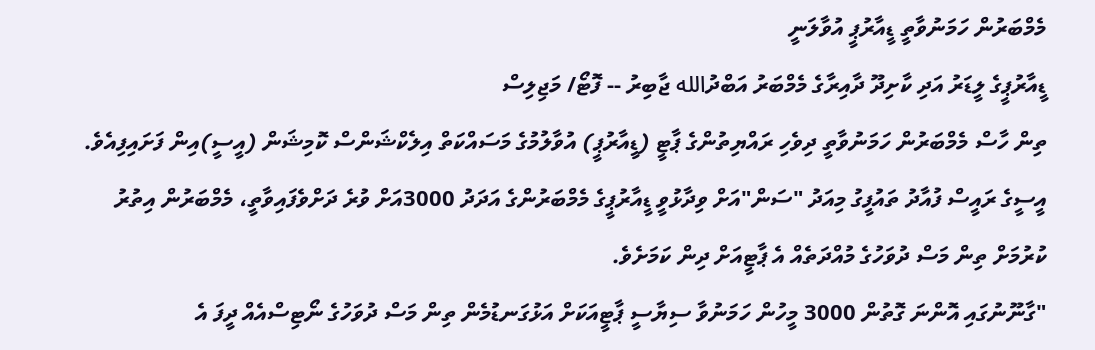މެމްބަރުން ހަމަނުވާތީ ޑީއާރުޕީ އުވާލަނީ
ޑީއާރުޕީގެ ލީޑަރު އަދި ކާށިދޫ ދާއިރާގެ މެމްބަރު އަބްދުالله ޖާބިރު -- ފޮޓޯ/ މަޖިލިސް
ތިން ހާސް މެމްބަރުން ހަމަނުވާތީ ދިވެހި ރައްޔިތުންގެ ޕާޓީ (ޑީއާރުޕީ) އުވާލުމުގެ މަސައްކަތް އިލެކްޝަންސް ކޮމިޝަން (އީސީ)އިން ފަށައިފިއެވެ.
އީސީގެ ރައީސް ފުއާދު ތައުފީގު މިއަދު "ސަން"އަށް ވިދާޅުވީ ޑީއާރުޕީގެ މެމްބަރުންގެ އަދަދު 3000އަށް ވުރެ ދަށްވެފައިވާތީ، މެމްބަރުން އިތުރު ކުރުމަށް ތިން މަސް ދުވަހުގެ މުއްދަތެއް އެ ޕާޓީއަށް ދިން ކަމަށެވެ.
"ގާނޫނުގައި އޮންނަ ގޮތުން 3000 މީހުން ހަމަނުވާ ސިޔާސީ ޕާޓީއަކަށް އަޅުގަނޑުމެން ތިން މަސް ދުވަހުގެ ނޯޓިސްއެއް ދީފަ އެ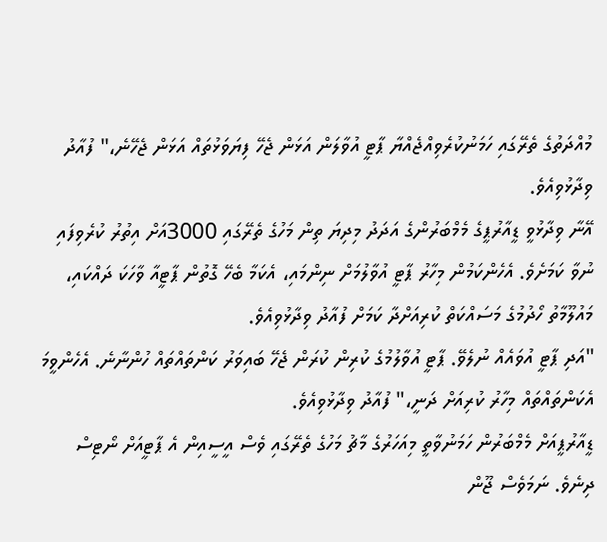މުއްދަތުގެ ތެރޭގައި ހަމަނުކުރެވިއްޖެއްޔާ ޕާޓީ އުވާލަން އަޅަން ޖެހޭ ފިޔަވަޅުތައް އަޅަން ޖެހޭނެ،" ފުއާދު ވިދާޅުވިއެވެ.
އޭނާ ވިދާޅުވީ ޑީއާރުޕީގެ މެމްބަރުންގެ އަދަދު މިދިޔަ ތިން މަހުގެ ތެރޭގައި 3000އަށް އިތުރު ކުރެވިފައި ނުވާ ކަމަށެވެ. އެހެންކަމުން މިހާރު ޕާޓީ އުވާލުމަށް ނިންމައި، އެކަމާ ބެހޭ ގޮތުން ޕާޓީއާ ވާހަކަ ދައްކައި، މައުލޫމާތު ހޯދުމުގެ މަސައްކަތް ކުރިއަށްދާ ކަމަށް ފުއާދު ވިދާޅުވިއެވެ.
"އަދި ޕާޓީ އުވައެއް ނުލެވޭ. ޕާޓީ އުވާލުމުގެ ކުރިން ކުރަން ޖެހޭ ބައިވަރު ކަންތައްތައް ހުންނާނެ. އެހެންވީމަ އެކަންތައްތައް މިހާރު ކުރިއަށް ދަނީ،" ފުއާދު ވިދާޅުވިއެވެ.
ޑީއާރުޕީއަށް މެމްބަރުން ހަމަނުވާތީ މިއަހަރުގެ މާޗު މަހުގެ ތެރޭގައި ވެސް އީސީއިން އެ ޕާޓީއަށް ނޯޓިސް ދިނެވެ. ނަމަވެސް ޖޫން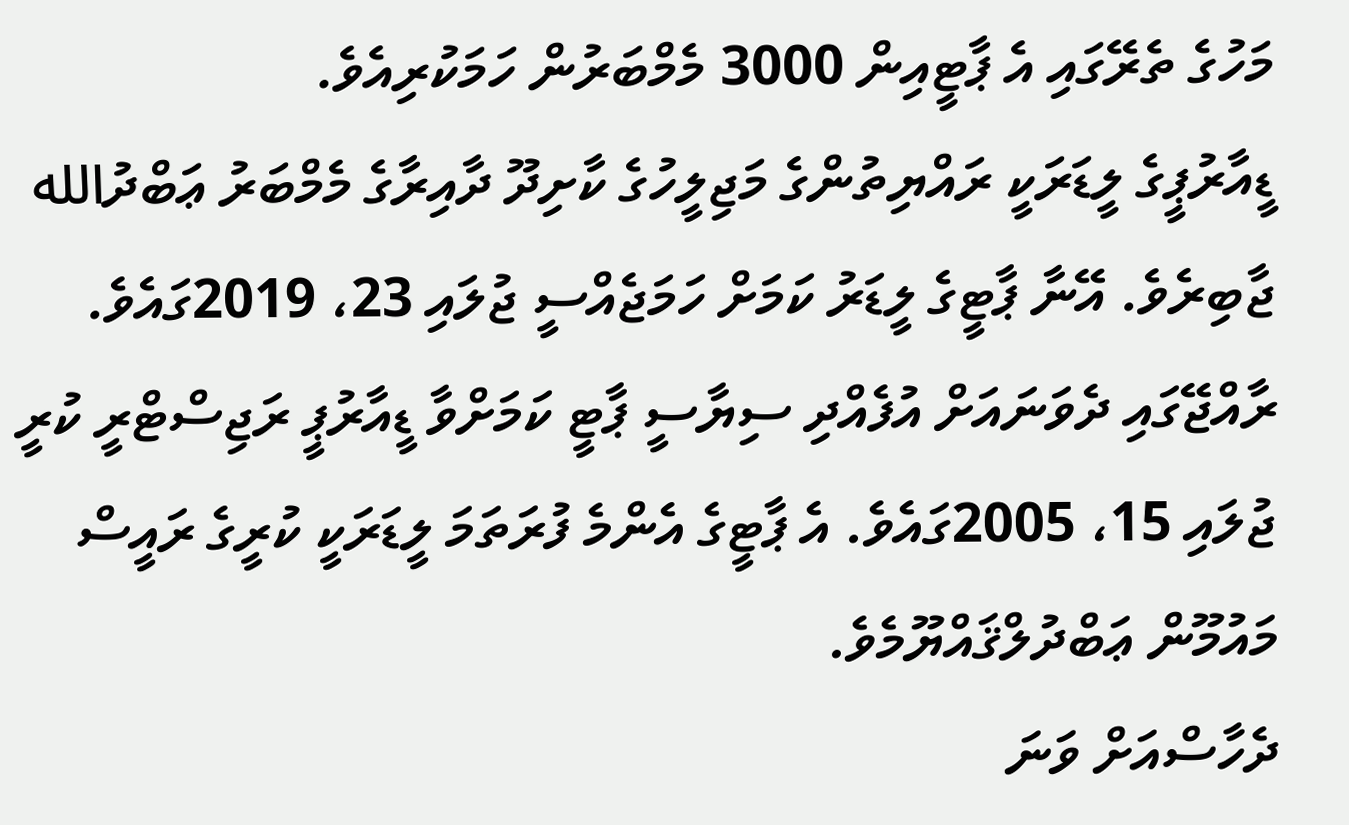މަހުގެ ތެރޭގައި އެ ޕާޓީއިން 3000 މެމްބަރުން ހަމަކުރިއެވެ.
ޑީއާރުޕީގެ ލީޑަރަކީ ރައްޔިތުންގެ މަޖިލީހުގެ ކާށިދޫ ދާއިރާގެ މެމްބަރު ޢަބްދުالله ޖާބިރެވެ. އޭނާ ޕާޓީގެ ލީޑަރު ކަމަށް ހަމަޖެއްސީ ޖުލައި 23، 2019ގައެވެ.
ރާއްޖޭގައި ދެވަނައަށް އުފެއްދި ސިޔާސީ ޕާޓީ ކަމަށްވާ ޑީއާރުޕީ ރަޖިސްޓްރީ ކުރީ ޖުލައި 15، 2005ގައެވެ. އެ ޕާޓީގެ އެންމެ ފުރަތަމަ ލީޑަރަކީ ކުރީގެ ރައީސް މައުމޫން ޢަބްދުލްޤައްޔޫމެވެ.
ދެހާސްއަށް ވަނަ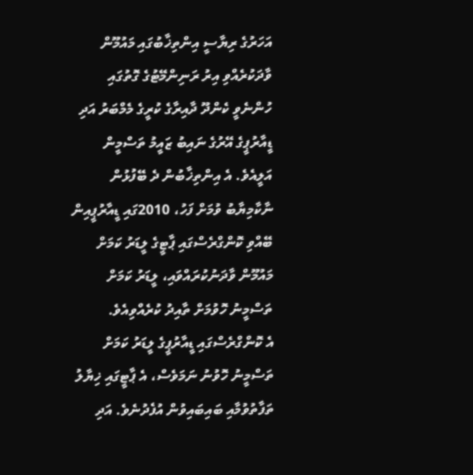އަހަރުގެ ރިޔާސީ އިންތިޚާބުގައި މައުމޫން ވާދަކުރެއްވި އިރު ރަނިންމޭޓުގެ ގޮތުގައި ހުންނެވީ ކެންދޫ ދާއިރާގެ ކުރީގެ މެމްބަރު އަދި ޑީއާރުޕީގެ އޭރުގެ ނައިބު ޒައީމު ތަސްމީން އަލީއެވެ. އެ އިންތިޚާބުން ދެ ބޭފުޅުން ނާކާމިޔާބު ވުމަށް ފަހު، 2010ގައި ޑީއާރުޕީއިން ބޭއްވި ކޮންގްރެސްގައި ޕާޓީގެ ލީޑަރު ކަމަށް މައުމޫން ވާދަނުކުރައްވައި، ލީޑަރު ކަމަށް ތަސްމީނު ހޮވުމަށް ތާއިދު ކުރެއްވިއެވެ.
އެ ކޮންގްރެސްގައި ޑީއާރުޕީގެ ލީޑަރު ކަމަށް ތަސްމީނު ހޮވުނު ނަމަވެސް، އެ ޕާޓީގައި ޚިޔާލު ތަފާތުވުމާއި ބައިބައިވުން އުފެދުނެވެ. އަދި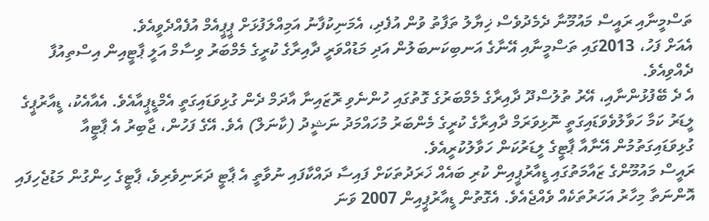ތަސްމީނާއި ރައީސް މައުމޫނާ ދެމެދުވެސް ޚިޔާލު ތަފާތު ވުން އުފެދި، އެމަނިކުފާނު އަމިއްލަފުޅަށް ޕީޕީއެމް އުފެއްދެވީއެވެ.
އެއަށް ފަހު، 2013ގައި ތަސްމީނާއި އޭނާގެ އަނބިކަނބަލުން އަދި މަޑުއްވަރީ ދާއިރާގެ ކުރީގެ މެމްބަރު ވިސާމް އަލީ ޕާޓީއިން އިސްތިއުފާ ދެއްވިއެވެ.
އެ ދެ ބޭފުޅުންނާއި، އޭރު ތުލުސްދޫ ދާއިރާގެ މެމްބަރުގެ ގޮތުގައި ހުންނެވި ރޮޒައިނާ އާދަމް ދެން ގުޅިވަޑައިގަތީ އެމްޑީޕީއާއެވެ. އެއާއެކު، ޑީއާރުޕީގެ ލީޑަރު ކަމާ ހަވާލުވެވަޑައިގަތީ ނޮޅިވަރަމް ދާއިރާގެ ކުރީގެ މެންބަރު މުހައްމަދު ނަޝީދު (ކާނަލް) އެވެ. އޭގެ ފަހުން، ޖާބިރު އެ ޕާޓީއާ ގުޅިވަޑައިގަތުމުން އޭނާއާ ޕާޓީގެ ލީޑަރުކަން ހަވާލުކުރީއެވެ.
ރައީސް މައުމޫންގެ ޒައާމަތުގައި ޑީއާރުޕީއިން ކުރި ބައެއް ޚަރަދުތަކަށް ފައިސާ ދައްކާފައި ނުވާތީ އެ ޕާޓީ ދަރަނިވެރިވެ، ޕާޓީގެ ހިންގުން މަޑުޖެހިފައި އޮންނަތާ މިހާރު އަހަރުތަކެއް ވެއްޖެއެވެ. އެގޮތުން ޑީއާރުޕީއިން 2007 ވަނަ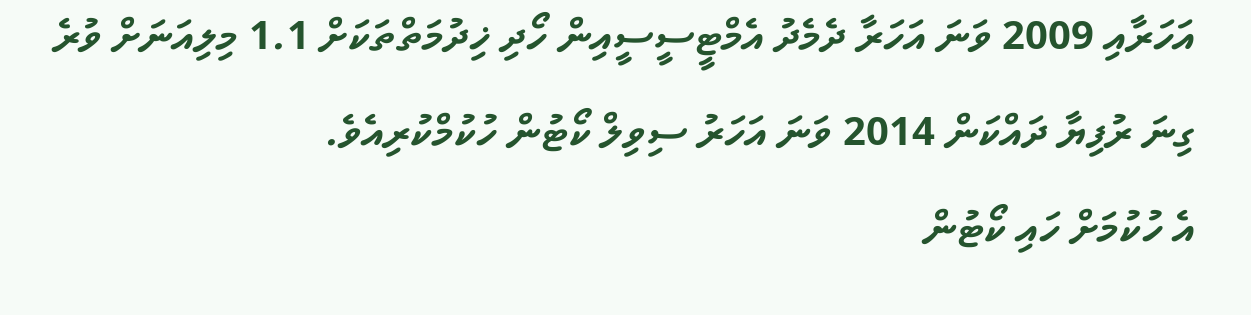އަހަރާއި 2009 ވަނަ އަހަރާ ދެމެދު އެމްޓީސީސީއިން ހޯދި ޚިދުމަތްތަކަށް 1.1 މިލިއަނަށް ވުރެ ގިނަ ރުފިޔާ ދައްކަން 2014 ވަނަ އަހަރު ސިވިލް ކޯޓުން ހުކުމްކުރިއެވެ.
އެ ހުކުމަށް ހައި ކޯޓުން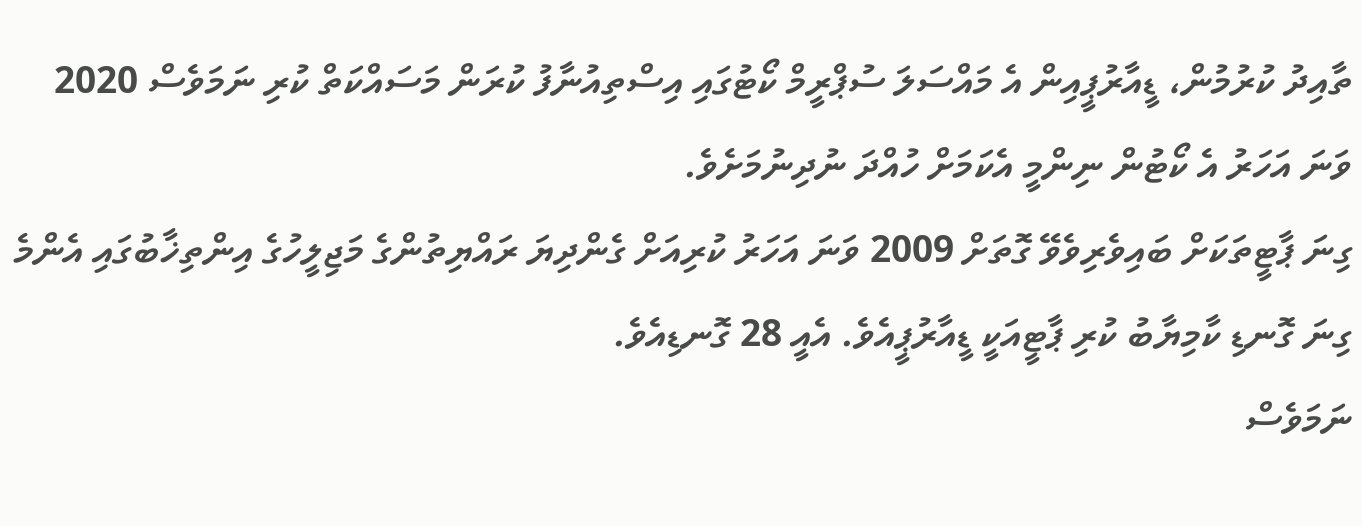ތާއިދު ކުރުމުން، ޑީއާރުޕީއިން އެ މައްސަލަ ސުޕްރީމް ކޯޓުގައި އިސްތިއުނާފު ކުރަން މަސައްކަތް ކުރި ނަމަވެސް 2020 ވަނަ އަހަރު އެ ކޯޓުން ނިންމީ އެކަމަށް ހުއްދަ ނުދިނުމަށެވެ.
ގިނަ ޕާޓީތަކަށް ބައިވެރިވެވޭ ގޮތަށް 2009 ވަނަ އަހަރު ކުރިއަށް ގެންދިޔަ ރައްޔިތުންގެ މަޖިލީހުގެ އިންތިޚާބުގައި އެންމެ ގިނަ ގޮނޑި ކާމިޔާބު ކުރި ޕާޓީއަކީ ޑީއާރުޕީއެވެ. އެއީ 28 ގޮނޑިއެވެ.
ނަމަވެސް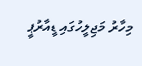މިހާރު މަޖިލީހުގައި ޑީއާރުޕީ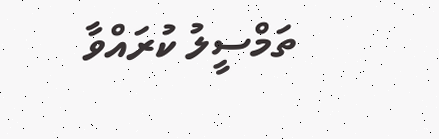ތަމްސީލު ކުރައްވާ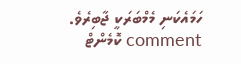ހަމައެކަނި މެމްބަރަކީ ޖާބިރެވެ.
comment ކޮމެންޓް